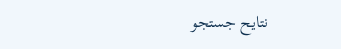نتایح جستجو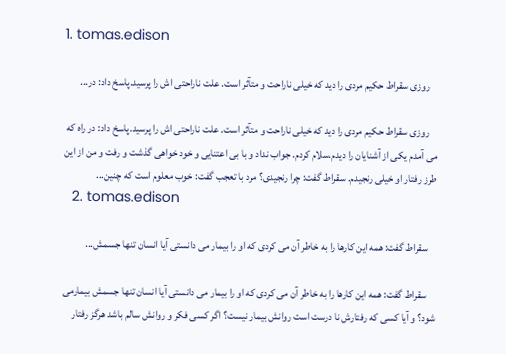1. tomas.edison

    روزی سقراط حکیم مردی را دید که خیلی ناراحت و متآثر است. علت ناراحتی اش را پرسید.پاسخ داد: در...

    روزی سقراط حکیم مردی را دید که خیلی ناراحت و متآثر است. علت ناراحتی اش را پرسید.پاسخ داد: در راه که می آمدم یکی از آشنایان را دیدم.سلام کردم. جواب نداد و با بی اعتنایی و خود خواهی گذشت و رفت و من از این طرز رفتار او خیلی رنجیدم. سقراط گفت: چرا رنجیدی؟ مرد با تعجب گفت: خوب معلوم است که چنین...
  2. tomas.edison

    سقراط گفت: همه این کارها را به خاطر آن می کردی که او را بیمار می دانستی آیا انسان تنها جسمش...

    سقراط گفت: همه این کارها را به خاطر آن می کردی که او را بیمار می دانستی آیا انسان تنها جسمش بیمارمی شود؟ و آیا کسی که رفتارش نا درست است روانش بیمار نیست؟ اگر کسی فکر و روانش سالم باشد هرگز رفتار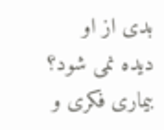بدی از او دیده نمی شود؟ بیماری فکری و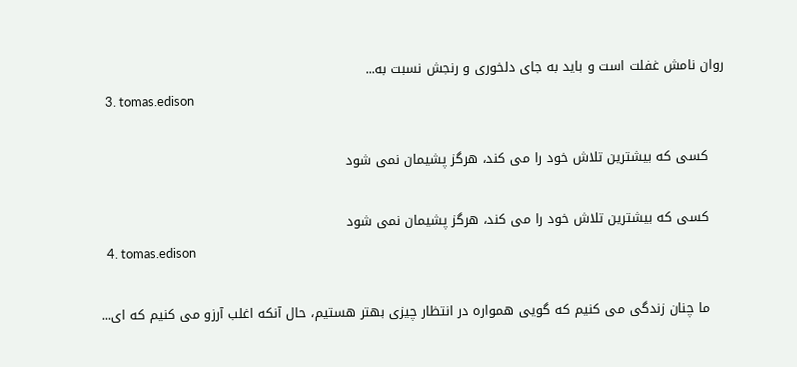روان نامش غفلت است و باید به جای دلخوری و رنجش نسبت به...
  3. tomas.edison

    كسی كه بیشترین تلاش خود را می كند، هرگز پشیمان نمی شود

    كسی كه بیشترین تلاش خود را می كند، هرگز پشیمان نمی شود
  4. tomas.edison

    ما چنان زندگی می كنیم كه گویی همواره در انتظار چیزی بهتر هستیم، حال آنكه اغلب آرزو می كنیم كه ای...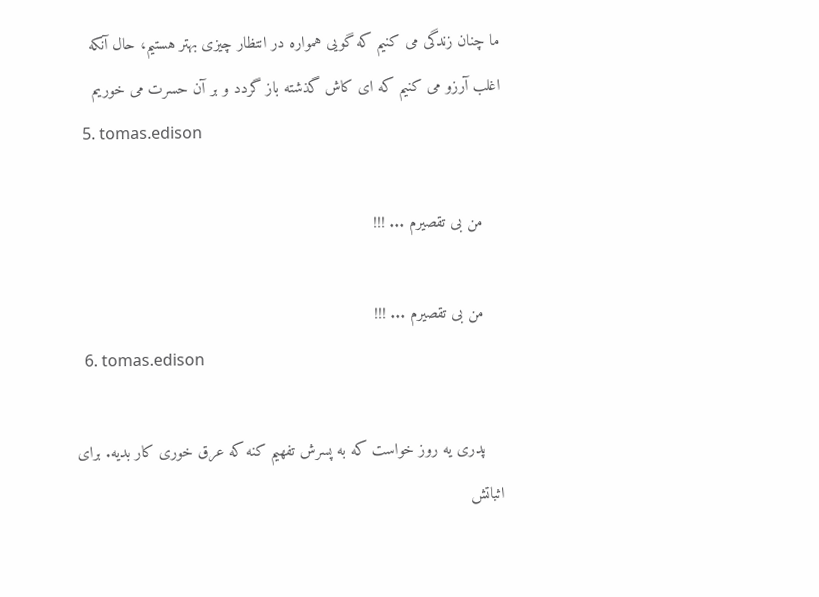ما چنان زندگی می كنیم كه گویی همواره در انتظار چیزی بهتر هستیم، حال آنكه اغلب آرزو می كنیم كه ای كاش گذشته باز گردد و بر آن حسرت می خوریم
  5. tomas.edison

    من بی تقصیرم ... !!!

    من بی تقصیرم ... !!!
  6. tomas.edison

    پدری یه روز خواست که به پسرش تفهیم کنه که عرق خوری کار بدیه. برای اثباتش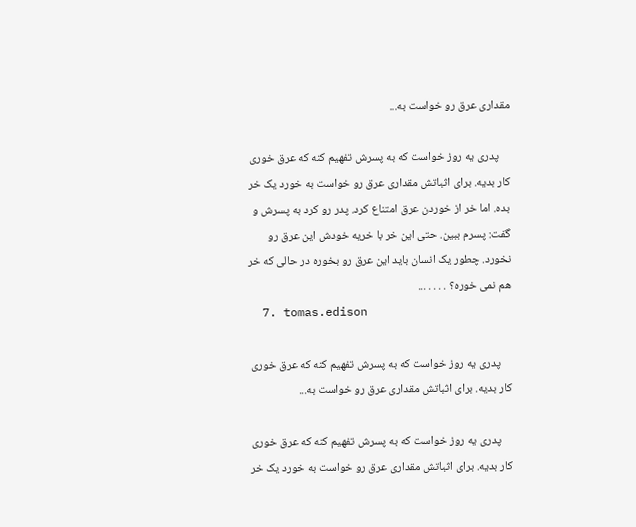مقداری عرق رو خواست به...

    پدری یه روز خواست که به پسرش تفهیم کنه که عرق خوری کار بدیه. برای اثباتش مقداری عرق رو خواست به خورد یک خر بده. اما خر از خوردن عرق امتناع کرد. پدر رو کرد به پسرش و گفت: پسرم ببین. حتی این خر با خریه خودش این عرق رو نخورد. چطور یک انسان باید این عرق رو بخوره در حالی که خر هم نمی خوره؟ . . . . ...
  7. tomas.edison

    پدری یه روز خواست که به پسرش تفهیم کنه که عرق خوری کار بدیه. برای اثباتش مقداری عرق رو خواست به...

    پدری یه روز خواست که به پسرش تفهیم کنه که عرق خوری کار بدیه. برای اثباتش مقداری عرق رو خواست به خورد یک خر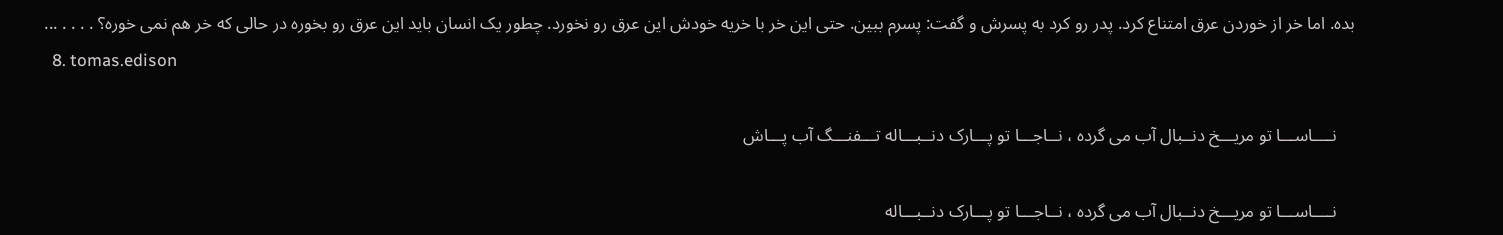بده. اما خر از خوردن عرق امتناع کرد. پدر رو کرد به پسرش و گفت: پسرم ببین. حتی این خر با خریه خودش این عرق رو نخورد. چطور یک انسان باید این عرق رو بخوره در حالی که خر هم نمی خوره؟ . . . . ...
  8. tomas.edison

    نــــاســـا تو مریـــخ دنــبال آب می گرده ، نــاجـــا تو پـــارک دنــبـــاله تـــفنـــگ آب پـــاش

    نــــاســـا تو مریـــخ دنــبال آب می گرده ، نــاجـــا تو پـــارک دنــبـــاله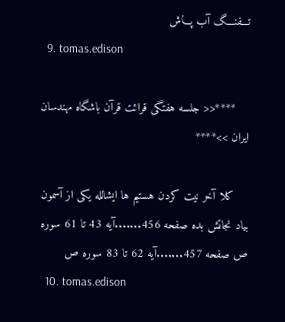تـــفنـــگ آب پـــاش
  9. tomas.edison

    ****<< جلسه هفتگی قرائت قرآن باشگاه مهندسان ایران >>****

    کلا آخر نیت کردن هستیم ها ایشالله یکی از آسمون بیاد نجاتش بده صفحه 456.......آیه 43 تا 61 سوره ص صفحه 457.......آیه 62 تا 83 سوره ص
  10. tomas.edison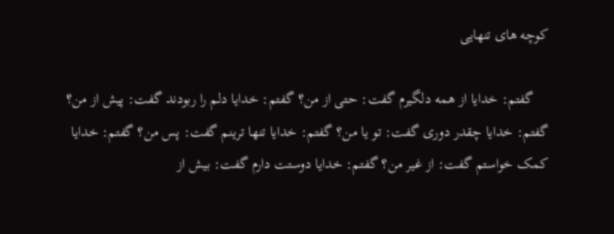کوچه های تنهایی

    گفتم: خدایا از همه دلگیرم گفت: حتی از من؟ گفتم: خدایا دلم را ربودند گفت: پیش از من؟ گفتم: خدایا چقدر دوری گفت: تو یا من؟ گفتم: خدایا تنها ترینم گفت: پس من؟ گفتم: خدایا کمک خواستم گفت: از غیر من؟ گفتم: خدایا دوستت دارم گفت: بیش از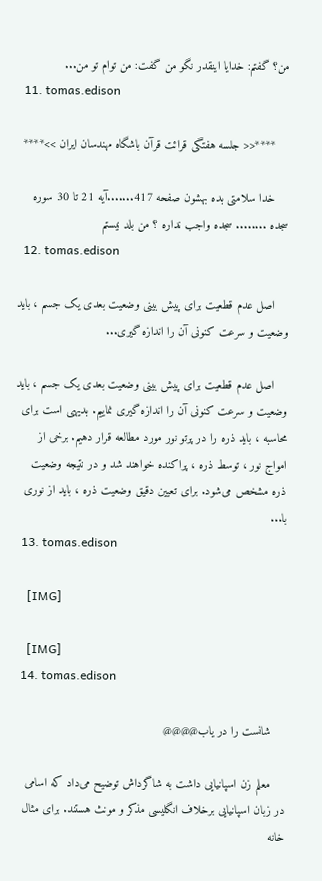من؟ گفتم: خدایا اینقدر نگو من گفت: من توام تو من...
  11. tomas.edison

    ****<< جلسه هفتگی قرائت قرآن باشگاه مهندسان ایران >>****

    خدا سلامتی بده بهشون صفحه 417.......آیه 21 تا 30 سوره سجده ........ سجده واجب نداره ؟ من بلد نیستم
  12. tomas.edison

    اصل عدم قطعیت برای پیش بینی وضعیت بعدی یک جسم ، باید وضعیت و سرعت کنونی آن را اندازه گیری...

    اصل عدم قطعیت برای پیش بینی وضعیت بعدی یک جسم ، باید وضعیت و سرعت کنونی آن را اندازه گیری نماییم. بدیهی است برای محاسبه ، باید ذره را در پرتو نور مورد مطالعه قرار دهیم. برخی از امواج نور ، توسط ذره ، پراکنده خواهند شد و در نتیجه وضعیت ذره مشخص می‌شود. برای تعیین دقیق وضعیت ذره ، باید از نوری با...
  13. tomas.edison

    [IMG]

    [IMG]
  14. tomas.edison

    شانست را در یاب@@@@

    معلم زن اسپانیایی داشت به شاگرداش توضیح می‌داد که اسامی در زبان اسپانیایی برخلاف انگلیسی مذکر و مونث هستند. برای مثال خانه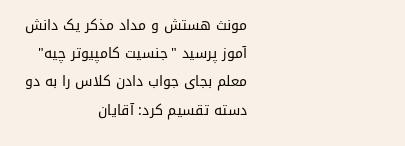مونث هستش و مداد مذکر یک دانش آموز پرسید "جنسیت کامپیوتر چیه" معلم بجای جواب دادن کلاس را به دو دسته تقسیم کرد: آقایان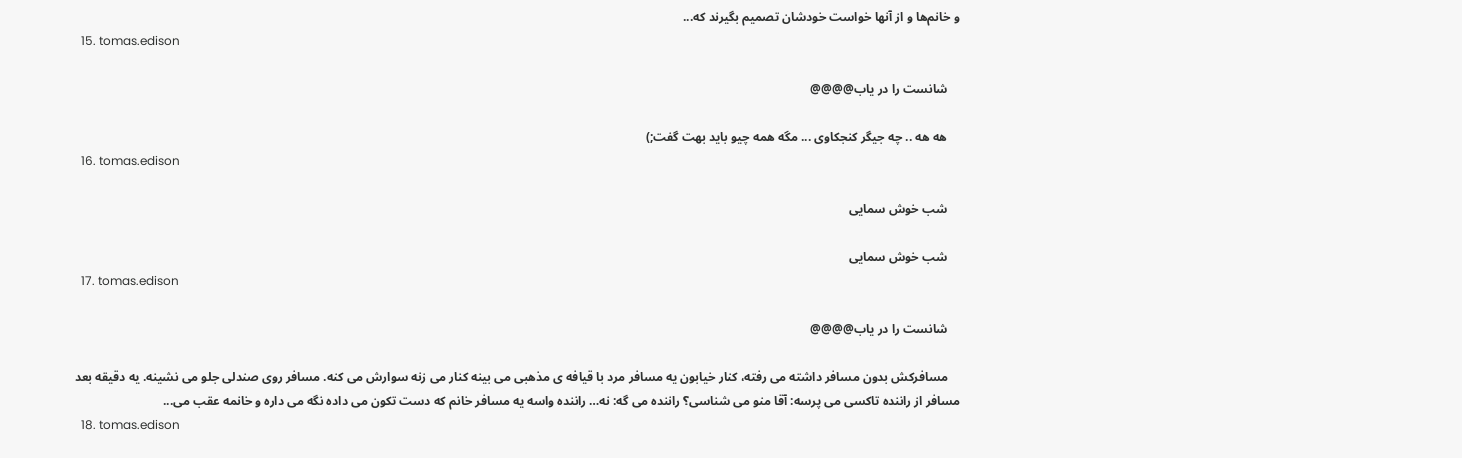و خانم‌ها و از آنها خواست خودشان تصمیم بگیرند که...
  15. tomas.edison

    شانست را در یاب@@@@

    هه هه .. چه جیگر کنجکاوی ... مگه همه چیو باید بهت گفت;)
  16. tomas.edison

    شب خوش سمایی

    شب خوش سمایی
  17. tomas.edison

    شانست را در یاب@@@@

    مسافرکش بدون مسافر داشته می رفته، کنار خیابون یه مسافر مرد با قیافه ی مذهبی می بینه کنار می زنه سوارش می کنه. مسافر روی صندلی جلو می نشینه. یه دقیقه بعد مسافر از راننده تاکسی می پرسه: آقا منو می شناسی؟ راننده می گه: نه… راننده واسه یه مسافر خانم که دست تکون می داده نگه می داره و خانمه عقب می...
  18. tomas.edison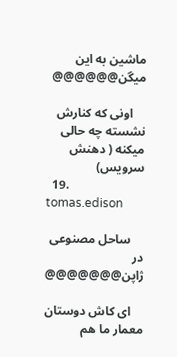ماشین به این میگن@@@@@@

    اونی که کنارش نشسته چه حالی میکنه ( دهنش سرویس)
  19. tomas.edison

    ساحل مصنوعی در ژاپن@@@@@@@

    ای کاش دوستان معمار ما هم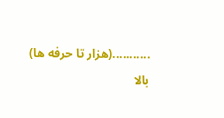...........(هزار تا حرفه ها)
بالا